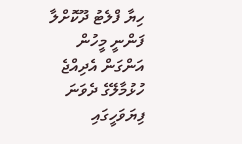ހިޔާ ފްލެޓު ދޫކޮށްލާ ފަންނީ މީހުން އަންގަން އެދިއްޖެ
ހުޅުމާލޭގެ ދެވަނަ ފިޔަވަހީގައި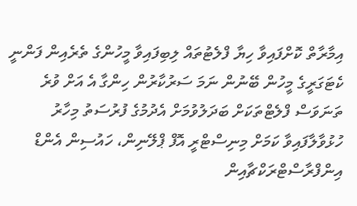އިމާރާތް ކޮށްފައިވާ ހިޔާ ފްލެޓުތައް ލިބިފައިވާ މީހުންގެ ތެރެއިން ފަންނީ ކެޓަގަރީގެ މީހުން ބޭނުން ނަމަ ސަރުކާރުން ހިންގާ އެ އަށް ވުރެ ތަނަވަސް ފްލެޓްތަކަށް ބަދަލުވުމަށް އެދުމުގެ ފުރުސަތު މިހާރު ހުޅުވާލާފައިވާ ކަމަށް މިނިސްޓްރީ އޮފް ޕްލޭނިން، ހައުސިން އެންޑް އިންފްރާސްޓްރަކްޗާއިން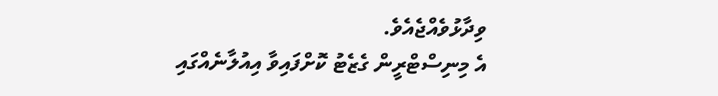ވިދާޅުވެއްޖެއެވެ.
އެ މިނިސްޓްރީން ގެޒެޓު ކޮށްފައިވާ އިއުލާނެއްގައި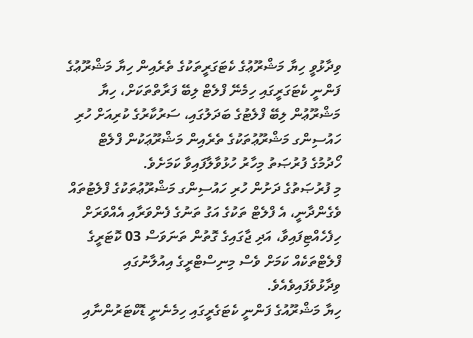ވިދާޅުވީ ހިޔާ މަޝްރޫޢުގެ ކެޓަގަރީތަކުގެ ތެރެއިން ހިޔާ މަޝްރޫޢުގެ ފަންނީ ކެޓަގަރީގައި ހިމެނޭ ފްލެޓް ލިބޭ ފަރާތްތަކަށް، ހިޔާ މަޝްރޫޢުން ލިބޭ ފްލެޓުގެ ބަދަލުގައި، ސަރުކާރުގެ ކުރިއަށް ހުރި ހައުސިންގ މަޝްރޫޢުތަކުގެ ތެރެއިން މަޝްރޫޢަކުން ފްލެޓް ހޯދުމުގެ ފުރުޞަތު މިހާރު ހުޅުވާލާފައިވާ ކަމަށެވެ.
މި ފުރުޞަތުގެ ދަށުން ހުރި ހައުސިންގ މަޝްރޫޢުތަކުގެ ފްލެޓުތައް ވެގެންދާނީ، އެ ފްލެޓް ތަކުގެ އަގު ތަނުގެ ފެންވަރާއި އެއްވަރަށް ހިފެހެއްޓިފައިވާ، އަދި ޖާގައިގެ ގޮތުން ތަނަވަސް 03 ކޮޓަރީގެ ފްލެޓްތަކެއް ކަމަށް ވެސް މިނިސްޓްރީގެ އިއުލާނުގައި ވިދާޅުވެފައިވެއެވެ.
ހިޔާ މަޝްރޫއުގެ ފަންނީ ކެޓަގެރީގައި ހިމެނެނީ ޑޮކްޓަރުންނާއި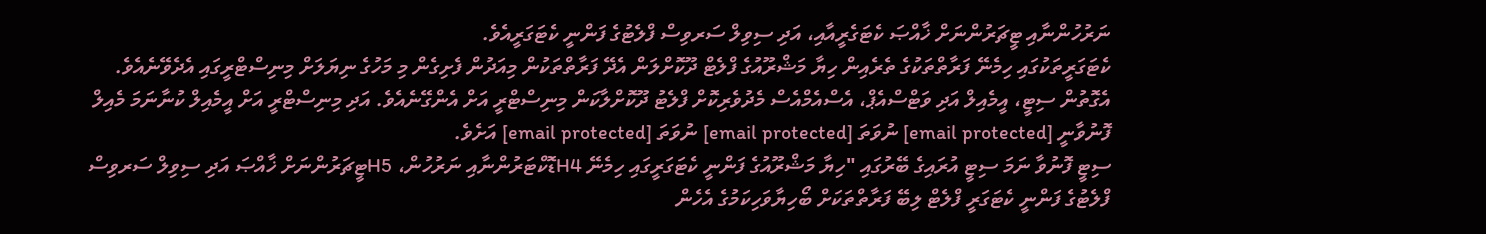ނަރުހުންނާއި ޓީޗަރުންނަށް ޚާއްޞަ ކެޓަގެރީއާއި، އަދި ސިވިލް ސަރވިސް ފްލެޓުގެ ފަންނީ ކެޓަގަރީއެވެ.
ކެޓަގަރީތަކުގައި ހިމެނޭ ފަރާތްތަކުގެ ތެރެއިން ހިޔާ މަޝްރޫއުގެ ފްލެޓް ދޫކޮށްލަން އެދޭ ފަރާތްތަކުން މިއަދުން ފެށިގެން މި މަހުގެ ނިޔަލަށް މިނިސްޓްރީގައި އެދެވޭނެއެވެ.
އެގޮތުން ސިޓީ، އީމެއިލް އަދި ވަޓްސްއެޕް، އެސްއެމްއެސް މެދުވެރިކޮށް ފްލެޓު ދޫކޮށްލާކަން މިނިސްޓްރީ އަށް އެންގޭނެއެވެ. އަދި މިނިސްޓްރީ އަށް އީމެއިލް ކުނާނަމަ މެއިލް ފޮނުވާނީ [email protected] ނުވަތަ [email protected] ނުވަތަ [email protected] އަށެވެ.
ސިޓީ ފޮނުވާ ނަމަ ސިޓީ އުރައިގެ ބޭރުގައި "ހިޔާ މަޝްރޫއުގެ ފަންނީ ކެޓަގަރީގައި ހިމެނޭ H4ޑޮކްޓަރުންނާއި ނަރުހުން، H5ޓީޗަރުންނަށް ޚާއްޞަ އަދި ސިވިލް ސަރވިސް ފްލެޓުގެ ފަންނީ ކެޓަގަރީ ފްލެޓް ލިބޭ ފަރާތްތަކަށް ބޯހިޔާވަހިކަމުގެ އެހެން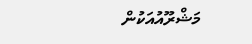މަޝްރޫއުއަކުން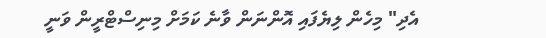އެދި" މިހެން ލިޔެފައި އޮންނަން ވާނެ ކަމަށް މިނިސްޓްރީން ވަނީ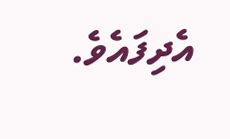އެދިފައެވެ.